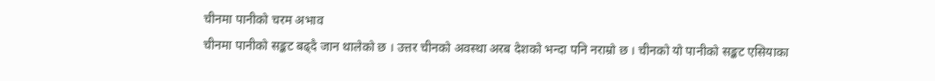चीनमा पानीको चरम अभाव
चीनमा पानीको सङ्कट बढ्दै जान थालेको छ । उत्तर चीनको अवस्था अरब देशको भन्दा पनि नराम्रो छ । चीनको यो पानीको सङ्कट एसियाका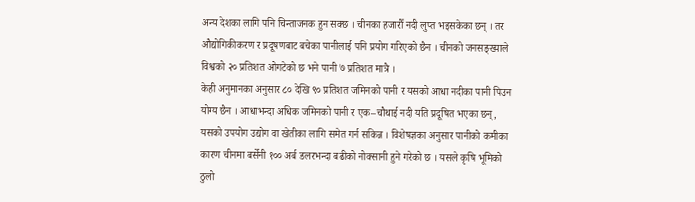अन्य देशका लागि पनि चिन्ताजनक हुन सक्छ । चीनका हजारौँ नदी लुप्त भइसकेका छन् । तर औद्योगिकीकरण र प्रदूषणबाट बचेका पानीलाई पनि प्रयोग गरिएको छैन । चीनको जनसङ्ख्याले विश्वको २० प्रतिशत ओगटेको छ भने पानी ७ प्रतिशत मात्रै ।
केही अनुमानका अनुसार ८० देखि ९० प्रतिशत जमिनको पानी र यसको आधा नदीका पानी पिउन योग्य छैन । आधाभन्दा अधिक जमिनको पानी र एक–चौथाई नदी यति प्रदूषित भएका छन्, यसको उपयोग उद्योग वा खेतीका लागि समेत गर्न सकिन्न । विशेषज्ञका अनुसार पानीको कमीका कारण चीनमा बर्सेनी १०० अर्ब डलरभन्दा बढीको नोक्सानी हुने गरेको छ । यसले कृषि भूमिको ठुलो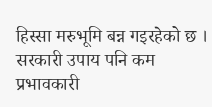हिस्सा मरुभूमि बन्न गइरहेको छ ।
सरकारी उपाय पनि कम प्रभावकारी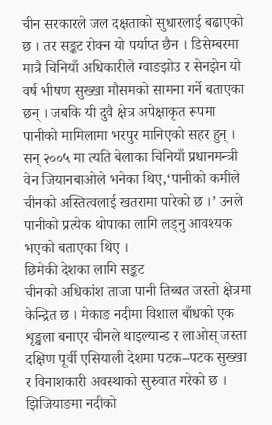चीन सरकारले जल दक्षताको सुधारलाई बढाएको छ । तर सङ्कट रोक्न यो पर्याप्त छैन । डिसेम्बरमा मात्रै चिनियाँ अधिकारीले ग्वाङझोउ र सेनझेन यो वर्ष भीषण सुख्खा मौसमको सामना गर्ने बताएका छन् । जबकि यी दुवै क्षेत्र अपेक्षाकृत रूपमा पानीको मामिलामा भरपुर मानिएको सहर हुन् । सन् २००५ मा त्यति बेलाका चिनियाँ प्रधानमन्त्री वेन जियानबाओले भनेका थिए,‘पानीको कमीले चीनको अस्तित्वलाई खतरामा पारेको छ ।’ उनले पानीको प्रत्येक थोपाका लागि लड्नु आवश्यक भएको बताएका थिए ।
छिमेकी देशका लागि सङ्कट
चीनको अधिकांश ताजा पानी तिब्बत जस्तो क्षेत्रमा केन्द्रित छ । मेकाङ नदीमा विशाल बाँधको एक शृङ्खला बनाएर चीनले थाइल्यान्ड र लाओस् जस्ता दक्षिण पूर्वी एसियाली देशमा पटक–पटक सुख्खा र विनाशकारी अवस्थाको सुरुवात गरेको छ । झिजियाङमा नदीको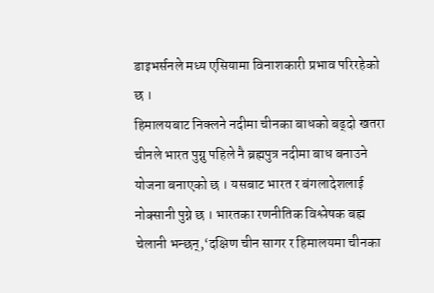डाइभर्सनले मध्य एसियामा विनाशकारी प्रभाव परिरहेको छ ।
हिमालयबाट निक्लने नदीमा चीनका बाधको बढ्दो खतरा
चीनले भारत पुग्नु पहिले नै ब्रह्मपुत्र नदीमा बाध बनाउने योजना बनाएको छ । यसबाट भारत र बंगलादेशलाई नोक्सानी पुग्ने छ । भारतका रणनीतिक विश्लेषक बह्म चेलानी भन्छन्,‘दक्षिण चीन सागर र हिमालयमा चीनका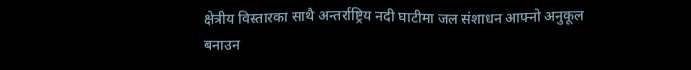क्षेत्रीय विस्तारका साथै अन्तर्राष्ट्रिय नदी घाटीमा जल संशाधन आफ्नो अनुकूल बनाउन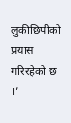लुकीछिपीको प्रयास गरिरहेको छ ।’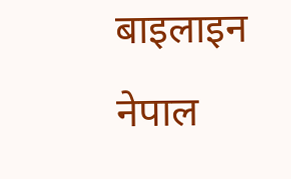बाइलाइन नेपाल